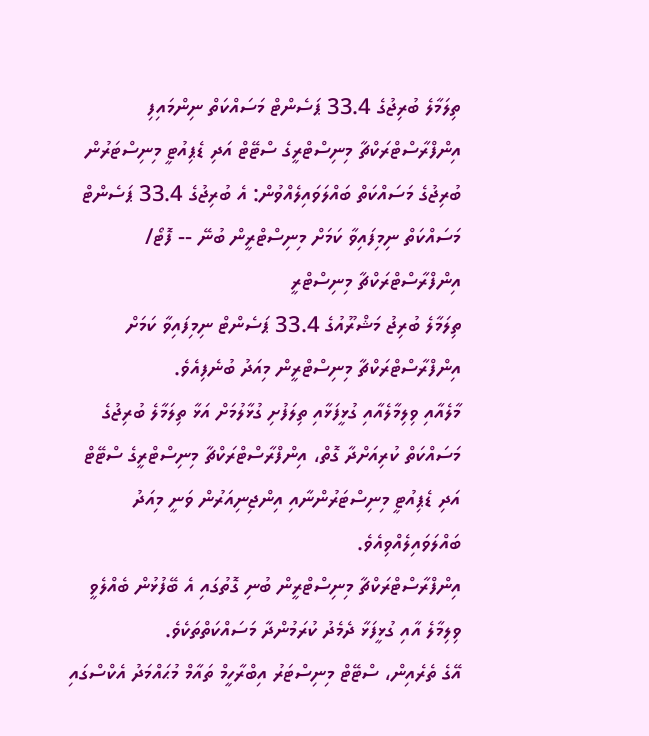ތިލަމާލެ ބުރިޖުގެ 33.4 ޕަސެންޓް މަސައްކަތް ނިންމައިފި
އިންފްރާސްޓްރަކްޗާ މިނިސްޓްރީގެ ސްޓޭޓް އަދި ޑެޕިއުޓީ މިނިސްޓަރުން ބުރިޖުގެ މަސައްކަތް ބައްލަވައިލެއްވުން: އެ ބުރިޖުގެ 33.4 ޕަސެންޓް މަސައްކަތް ނިމިފައިވާ ކަމަށް މިނިސްޓްރީން ބުނޭ -- ފޮޓޯ/ އިންފްރާސްޓްރަކްޗާ މިނިސްޓްރީ
ތިލަމާލެ ބުރިޖު މަޝްރޫއުގެ 33.4 ޕަސެންޓް ނިމިފައިވާ ކަމަށް އިންފްރާސްޓްރަކްޗާ މިނިސްޓްރީން މިއަދު ބުނެފިއެވެ.
މާލެއާއި ވިލިމާލެއާއި ގުޅީފަޅާއި ތިލަފުށި ގުޅާލުމަށް އަޅާ ތިލަމާލެ ބުރިޖުގެ މަސައްކަތް ކުރިއަށްދާ ގޮތް، އިންފްރާސްޓްރަކްޗާ މިނިސްޓްރީގެ ސްޓޭޓް އަދި ޑެޕިއުޓީ މިނިސްޓަރުންނާއި އިންޖިނިއަރުން ވަނީ މިއަދު ބައްލަވައިލެއްވިއެވެ.
އިންފްރާސްޓްރަކްޗާ މިނިސްޓްރީން ބުނި ގޮތުގައި އެ ބޭފުޅުން ބެއްލެވީ ވިލިމާލެ އާއި ގުޅީފަޅާ ދެމެދު ކުރަމުންދާ މަސައްކަތްތަކެވެ.
އޭގެ ތެރެއިން، ސްޓޭޓް މިނިސްޓަރު އިބްރާހީމް ތައާމް މުޙައްމަދު އެކްސްގައި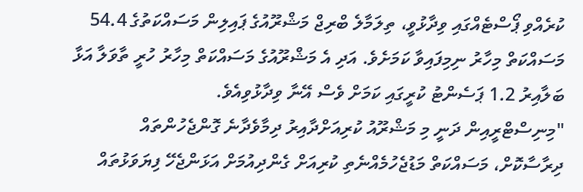ކުރެއްވި ޕޯސްޓެއްގައި ވިދާޅުވީ، ތިލަމާލެ ބްރިޖް މަޝްރޫއުގެ ޕައިލިން މަސައްކަތުގެ 54.4 މަސައްކަތް މިހާރު ނިމިފައިވާ ކަމަށެވެ. އަދި އެ މަޝްރޫއުގެ މަސައްކަތް މިހާރު ހުރީ ތާވަލާ އަޅާ ބަލާއިރު 1.2 ޕަސެންޓު ކުރީގައި ކަމަށް ވެސް އޭނާ ވިދާޅުވިއެވެ.
"މިނިސްޓްރީއިން ދަނީ މި މަޝްރޫއު ކުރިއަށްދާއިރު ދިމާވެދާނެ ގޮންޖެހުންތައް ދިރާސާކޮށް، މަސައްކަތް މަޑުޖެހުމެއްނެތި ކުރިއަށް ގެންދިއުމަށް އަޅަންޖެހޭ ފިޔަވަޅުތައް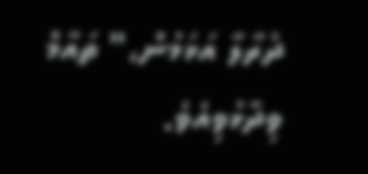ދުރާލާ އަޅަމުން،" ތައާމް ވިދާޅުވިއެވެ.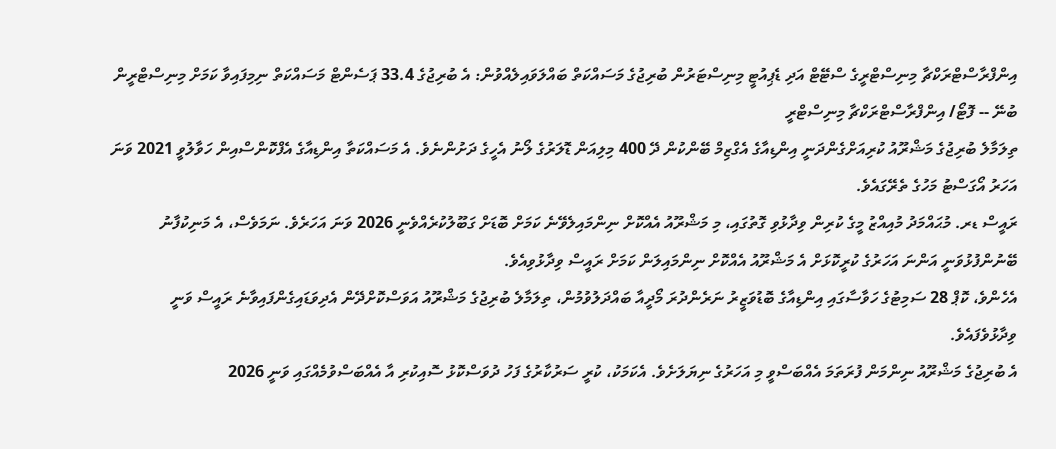އިންފްރާސްޓްރަކްޗާ މިނިސްޓްރީގެ ސްޓޭޓް އަދި ޑެޕިއުޓީ މިނިސްޓަރުން ބުރިޖުގެ މަސައްކަތް ބައްލަވައިލެއްވުން: އެ ބުރިޖުގެ 33.4 ޕަސެންޓް މަސައްކަތް ނިމިފައިވާ ކަމަށް މިނިސްޓްރީން ބުނޭ -- ފޮޓޯ/ އިންފްރާސްޓްރަކްޗާ މިނިސްޓްރީ
ތިލަމާލެ ބުރިޖުގެ މަޝްރޫއު ކުރިއަށްގެންދަނީ އިންޑިއާގެ އެގްޒިމް ބޭންކުން ދޭ 400 މިލިއަން ޑޮލަރުގެ ލޯނު އެހީގެ ދަށުންނެވެ. އެ މަސައްކަތާ އިންޑިއާގެ އެފްކޮންސްއިން ހަވާލުވީ 2021 ވަނަ އަހަރު އޯގަސްޓު މަހުގެ ތެރޭގައެވެ.
ރައީސް ޑރ. މުޙައްމަދު މުއިއްޒު މީގެ ކުރިން ވިދާޅުވި ގޮތުގައި، މި މަޝްރޫއު އެއްކޮށް ނިންމައިލެވޭނެ ކަމަށް ބޮޑަށް ގަބޫލުކުރެއްވެނީ 2026 ވަނަ އަހަރެވެ. ނަމަވެސް، އެ މަނިކުފާނު ބޭނުންފުޅުވަނީ އަންނަ އަހަރުގެ ކުރީކޮޅަށް އެ މަޝްރޫއު އެއްކޮށް ނިންމައިލަން ކަމަށް ރައީސް ވިދާޅުވިއެވެ.
އެހެންވެ، ކޮޕް 28 ސަމިޓުގެ ހަވާސާގައި އިންޑިއާގެ ބޮޑުވަޒީރު ނަރެންދުރަ މޯދީއާ ބައްދަލުވުމުން، ތިލަމާލެ ބުރިޖުގެ މަޝްރޫއު އަވަސްކޮށްދޭން އެދިވަޑައިގެންފައިވާނެ ރައީސް ވަނީ ވިދާޅުވެފައެވެ.
އެ ބުރިޖުގެ މަޝްރޫއު ނިންމަން ފުރަތަމަ އެއްބަސްވީ މި އަހަރުގެ ނިޔަލަށެވެ. އެކަމަކު، ކުރީ ސަރުކާރުގެ ފަހު ދުވަސްކޮޅު ސޮއިކުރި އާ އެއްބަސްވުމެއްގައި ވަނީ 2026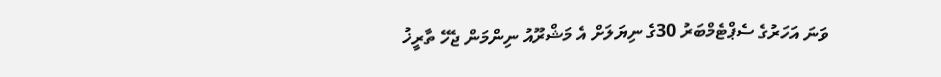ވަނަ އަހަރުގެ ސެޕްޓެމްބަރު 30ގެ ނިޔަލަށް އެ މަޝްރޫއު ނިންމަން ޖެހޭ ތާރީޚު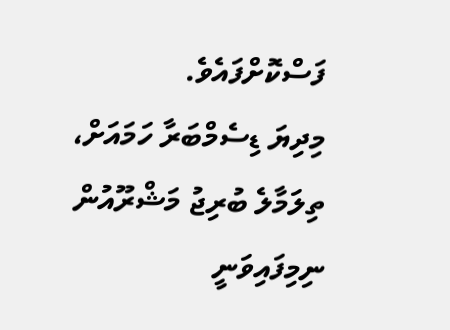ފަސްކޮށްފައެވެ.
މިދިޔަ ޑިސެމްބަރާ ހަމައަށް، ތިލަމާލެ ބުރިޖު މަޝްރޫއުން ނިމިފައިވަނީ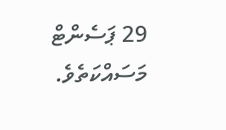29 ޕަސެންޓް މަސައްކަތެވެ.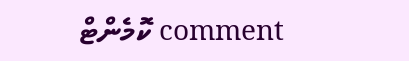comment ކޮމެންޓް